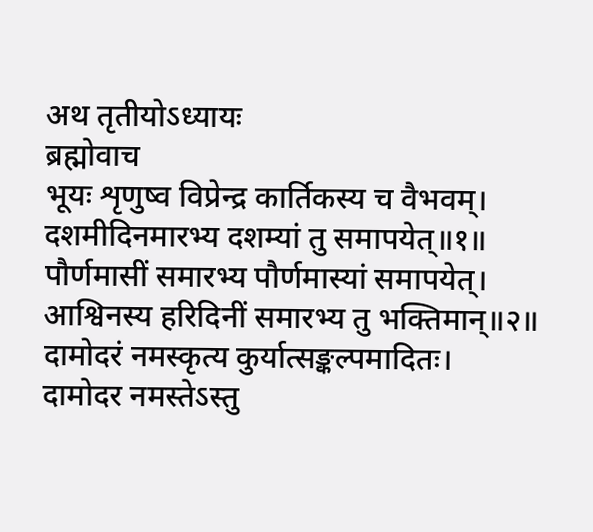अथ तृतीयोऽध्यायः
ब्रह्मोवाच
भूयः शृणुष्व विप्रेन्द्र कार्तिकस्य च वैभवम्।
दशमीदिनमारभ्य दशम्यां तु समापयेत्॥१॥
पौर्णमासीं समारभ्य पौर्णमास्यां समापयेत्।
आश्विनस्य हरिदिनीं समारभ्य तु भक्तिमान्॥२॥
दामोदरं नमस्कृत्य कुर्यात्सङ्कल्पमादितः।
दामोदर नमस्तेऽस्तु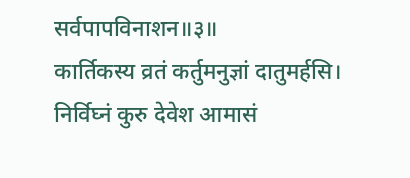सर्वपापविनाशन॥३॥
कार्तिकस्य व्रतं कर्तुमनुज्ञां दातुमर्हसि।
निर्विघ्नं कुरु देवेश आमासं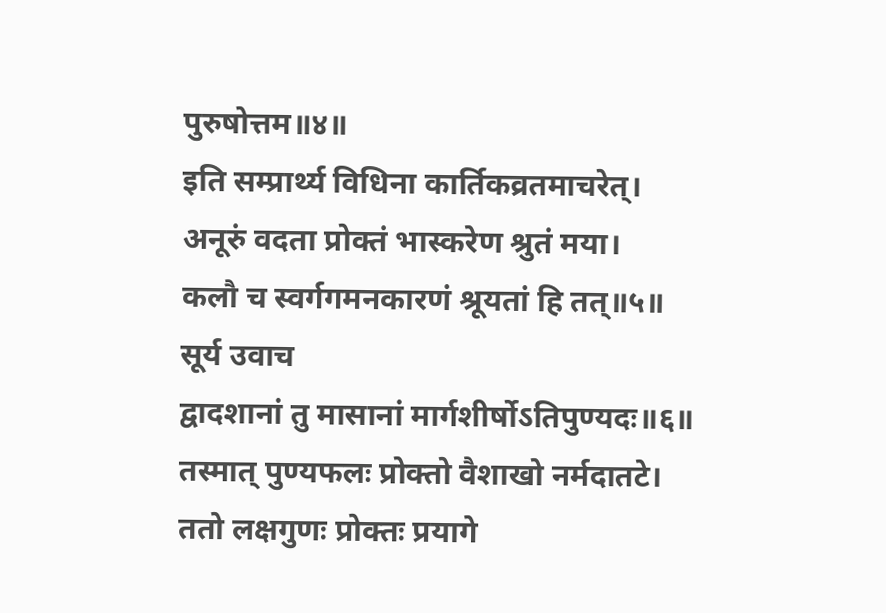पुरुषोत्तम॥४॥
इति सम्प्रार्थ्य विधिना कार्तिकव्रतमाचरेत्।
अनूरुं वदता प्रोक्तं भास्करेण श्रुतं मया।
कलौ च स्वर्गगमनकारणं श्रूयतां हि तत्॥५॥
सूर्य उवाच
द्वादशानां तु मासानां मार्गशीर्षोऽतिपुण्यदः॥६॥
तस्मात् पुण्यफलः प्रोक्तो वैशाखो नर्मदातटे।
ततो लक्षगुणः प्रोक्तः प्रयागे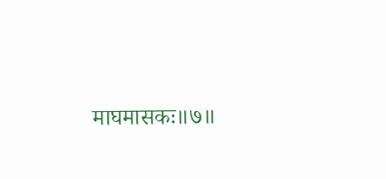माघमासकः॥७॥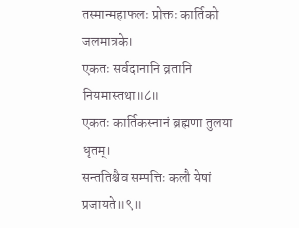तस्मान्महाफलः प्रोक्तः कार्तिको जलमात्रके।
एकतः सर्वदानानि व्रतानि नियमास्तथा॥८॥
एकतः कार्तिकस्नानं ब्रह्मणा तुलया धृतम्।
सन्ततिश्चैव सम्पत्तिः कलौ येषां प्रजायते॥९॥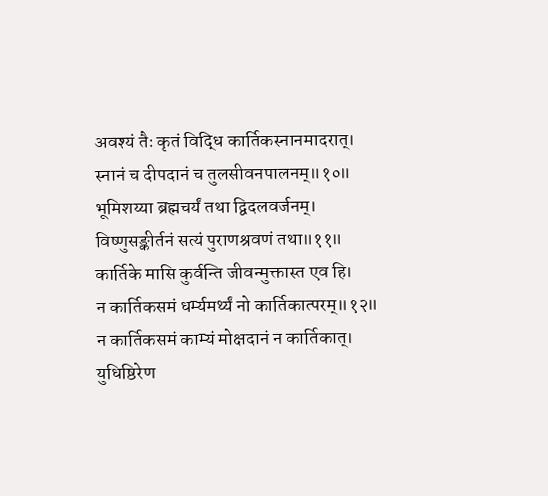अवश्यं तैः कृतं विद्धि कार्तिकस्नानमादरात्।
स्नानं च दीपदानं च तुलसीवनपालनम्॥१०॥
भूमिशय्या ब्रह्मचर्यं तथा द्विदलवर्जनम्।
विष्णुसङ्कीर्तनं सत्यं पुराणश्रवणं तथा॥११॥
कार्तिके मासि कुर्वन्ति जीवन्मुक्तास्त एव हि।
न कार्तिकसमं धर्म्यमर्थ्यं नो कार्तिकात्परम्॥१२॥
न कार्तिकसमं काम्यं मोक्षदानं न कार्तिकात्।
युधिष्ठिरेण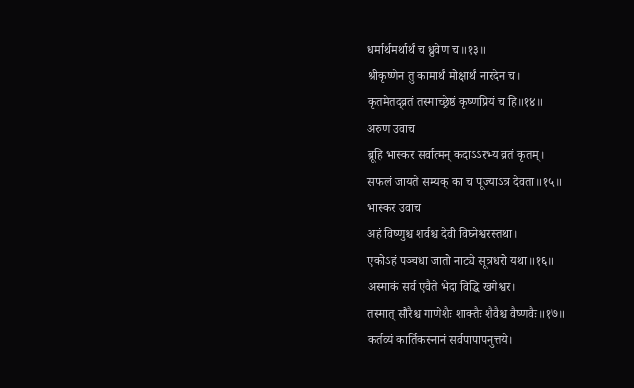धर्मार्थमर्थार्थं च ध्रुवेण च॥१३॥
श्रीकृष्णेन तु कामार्थं मोक्षार्थं नारदेन च।
कृतमेतद्व्रतं तस्माच्छ्रेष्ठं कृष्णप्रियं च हि॥१४॥
अरुण उवाच
ब्रूहि भास्कर सर्वात्मन् कदाऽऽरभ्य व्रतं कृतम्।
सफलं जायते सम्यक् का च पूज्याऽत्र देवता॥१५॥
भास्कर उवाच
अहं विष्णुश्च शर्वश्च देवी विघ्नेश्वरस्तथा।
एकोऽहं पञ्चधा जातो नाट्ये सूत्रधरो यथा॥१६॥
अस्माकं सर्व एवैते भेदा विद्धि खगेश्वर।
तस्मात् सौरैश्च गाणेशैः शाक्तैः शैवैश्च वैष्णवैः॥१७॥
कर्तव्यं कार्तिकस्नानं सर्वपापापनुत्तये।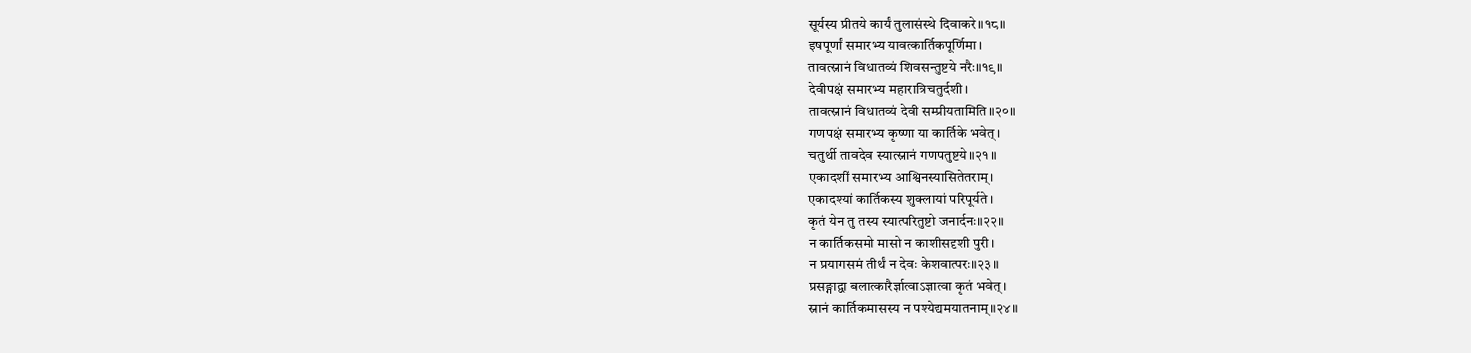सूर्यस्य प्रीतये कार्यं तुलासंस्थे दिवाकरे॥१८॥
इषपूर्णां समारभ्य यावत्कार्तिकपूर्णिमा।
तावत्स्नानं विधातव्यं शिवसन्तुष्टये नरैः॥१९॥
देवीपक्षं समारभ्य महारात्रिचतुर्दशी।
तावत्स्नानं विधातव्यं देवी सम्प्रीयतामिति॥२०॥
गणपक्षं समारभ्य कृष्णा या कार्तिके भवेत्।
चतुर्थी तावदेव स्यात्स्नानं गणपतुष्टये॥२१॥
एकादशीं समारभ्य आश्विनस्यासितेतराम्।
एकादश्यां कार्तिकस्य शुक्लायां परिपूर्यते।
कृतं येन तु तस्य स्यात्परितुष्टो जनार्दनः॥२२॥
न कार्तिकसमो मासो न काशीसदृशी पुरी।
न प्रयागसमं तीर्थं न देवः केशवात्परः॥२३॥
प्रसङ्गाद्वा बलात्कारैर्ज्ञात्वाऽज्ञात्वा कृतं भवेत्।
स्नानं कार्तिकमासस्य न पश्येद्यमयातनाम्॥२४॥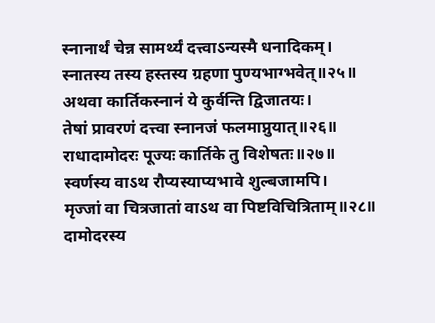स्नानार्थं चेन्न सामर्थ्यं दत्त्वाऽन्यस्मै धनादिकम्।
स्नातस्य तस्य हस्तस्य ग्रहणा पुण्यभाग्भवेत्॥२५॥
अथवा कार्तिकस्नानं ये कुर्वन्ति द्विजातयः।
तेषां प्रावरणं दत्त्वा स्नानजं फलमाप्नुयात्॥२६॥
राधादामोदरः पूज्यः कार्तिके तु विशेषतः॥२७॥
स्वर्णस्य वाऽथ रौप्यस्याप्यभावे शुल्बजामपि।
मृज्जां वा चित्रजातां वाऽथ वा पिष्टविचित्रिताम्॥२८॥
दामोदरस्य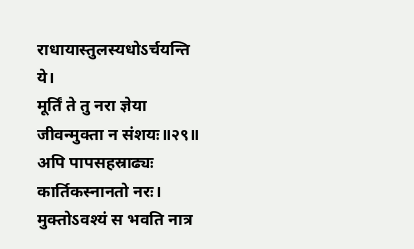राधायास्तुलस्यधोऽर्चयन्ति ये।
मूर्तिं ते तु नरा ज्ञेया जीवन्मुक्ता न संशयः॥२९॥
अपि पापसहस्राढ्यः कार्तिकस्नानतो नरः।
मुक्तोऽवश्यं स भवति नात्र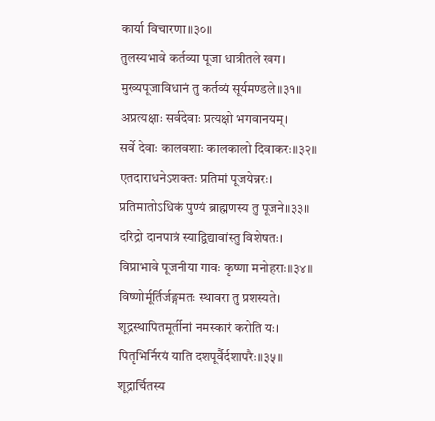कार्या विचारणा॥३०॥
तुलस्यभावे कर्तव्या पूजा धात्रीतले खग।
मुख्यपूजाविधानं तु कर्तव्यं सूर्यमण्डले॥३१॥
अप्रत्यक्षाः सर्वदेवाः प्रत्यक्षो भगवानयम्।
सर्वे देवाः कालवशाः कालकालो दिवाकरः॥३२॥
एतदाराधनेऽशक्तः प्रतिमां पूजयेन्नरः।
प्रतिमातोऽधिकं पुण्यं ब्राह्मणस्य तु पूजने॥३३॥
दरिद्रो दानपात्रं स्याद्विद्यावांस्तु विशेषतः।
विप्राभावे पूजनीया गावः कृष्णा मनोहराः॥३४॥
विष्णोर्मूर्तिर्जङ्गमतः स्थावरा तु प्रशस्यते।
शूद्रस्थापितमूर्तीनां नमस्कारं करोति यः।
पितृभिर्निरयं याति दशपूर्वैर्दशापरैः॥३५॥
शूद्रार्चितस्य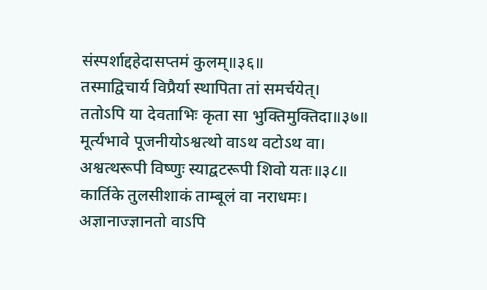संस्पर्शाद्दहेदासप्तमं कुलम्॥३६॥
तस्माद्विचार्य विप्रैर्या स्थापिता तां समर्चयेत्।
ततोऽपि या देवताभिः कृता सा भुक्तिमुक्तिदा॥३७॥
मूर्त्यभावे पूजनीयोऽश्वत्थो वाऽथ वटोऽथ वा।
अश्वत्थरूपी विष्णुः स्याद्वटरूपी शिवो यतः॥३८॥
कार्तिके तुलसीशाकं ताम्बूलं वा नराधमः।
अज्ञानाज्ज्ञानतो वाऽपि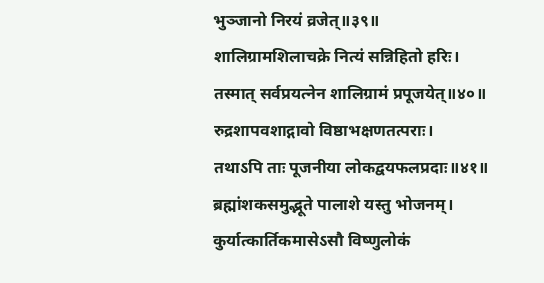भुञ्जानो निरयं व्रजेत्॥३९॥
शालिग्रामशिलाचक्रे नित्यं सन्निहितो हरिः।
तस्मात् सर्वप्रयत्नेन शालिग्रामं प्रपूजयेत्॥४०॥
रुद्रशापवशाद्गावो विष्ठाभक्षणतत्पराः।
तथाऽपि ताः पूजनीया लोकद्वयफलप्रदाः॥४१॥
ब्रह्मांशकसमुद्भूते पालाशे यस्तु भोजनम्।
कुर्यात्कार्तिकमासेऽसौ विष्णुलोकं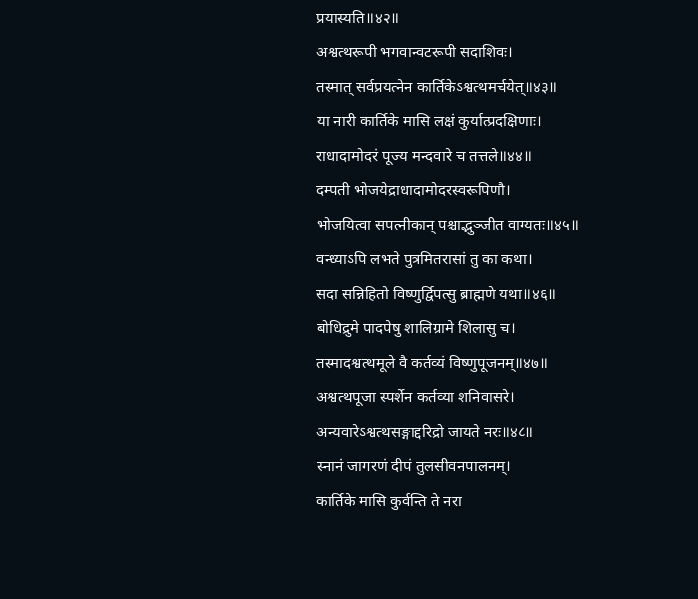प्रयास्यति॥४२॥
अश्वत्थरूपी भगवान्वटरूपी सदाशिवः।
तस्मात् सर्वप्रयत्नेन कार्तिकेऽश्वत्थमर्चयेत्॥४३॥
या नारी कार्तिके मासि लक्षं कुर्यात्प्रदक्षिणाः।
राधादामोदरं पूज्य मन्दवारे च तत्तले॥४४॥
दम्पती भोजयेद्राधादामोदरस्वरूपिणौ।
भोजयित्वा सपत्नीकान् पश्चाद्भुञ्जीत वाग्यतः॥४५॥
वन्ध्याऽपि लभते पुत्रमितरासां तु का कथा।
सदा सन्निहितो विष्णुर्द्विपत्सु ब्राह्मणे यथा॥४६॥
बोधिद्रुमे पादपेषु शालिग्रामे शिलासु च।
तस्मादश्वत्थमूले वै कर्तव्यं विष्णुपूजनम्॥४७॥
अश्वत्थपूजा स्पर्शेन कर्तव्या शनिवासरे।
अन्यवारेऽश्वत्थसङ्गाद्दरिद्रो जायते नरः॥४८॥
स्नानं जागरणं दीपं तुलसीवनपालनम्।
कार्तिके मासि कुर्वन्ति ते नरा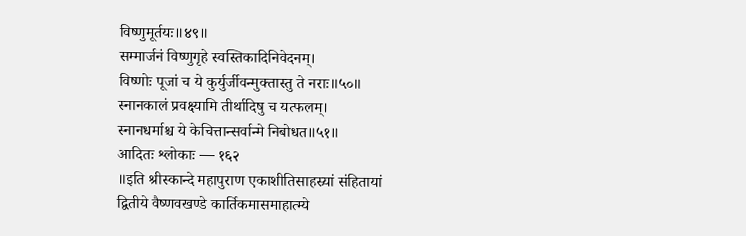विष्णुमूर्तयः॥४९॥
सम्मार्जनं विष्णुगृहे स्वस्तिकादिनिवेदनम्।
विष्णोः पूजां च ये कुर्युर्जीवन्मुक्तास्तु ते नराः॥५०॥
स्नानकालं प्रवक्ष्यामि तीर्थादिषु च यत्फलम्।
स्नानधर्माश्च ये केचित्तान्सर्वान्मे निबोधत॥५१॥
आदितः श्लोकाः — १६२
॥इति श्रीस्कान्दे महापुराण एकाशीतिसाहस्र्यां संहितायां
द्वितीये वैष्णवखण्डे कार्तिकमासमाहात्म्ये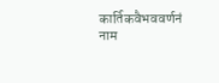कार्तिकवैभववर्णनं
नाम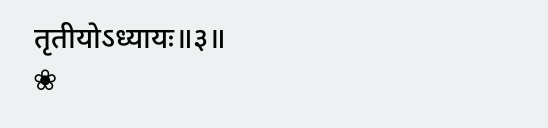तृतीयोऽध्यायः॥३॥
❀